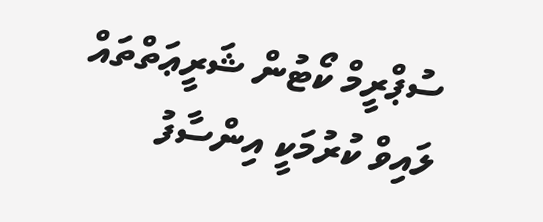ސުޕްރީމް ކޯޓުން ޝަރީޢަތްތައް ލައިވް ކުރުމަކީ އިންސާފު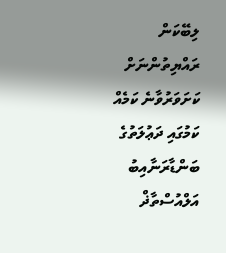ލިބޭކަން ރައްޔިތުންނަށް ކަށަވަރުވާނެ ކަމެއް ކަމުގައި ދަޢުލަތުގެ ބަންޑާރަނާއިބު އަލްއުސްތާޛް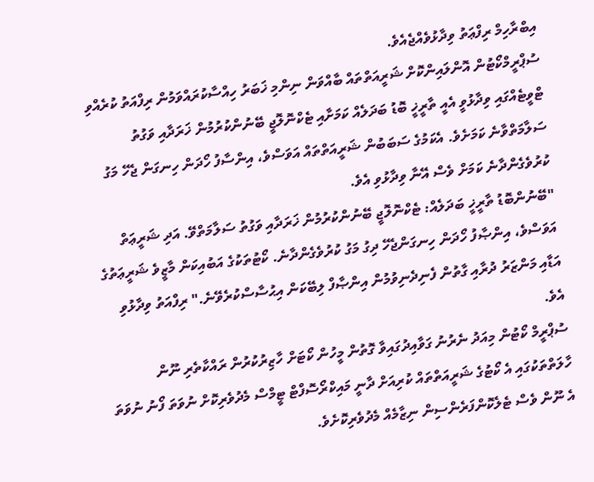އިބްރާހިމް ރިފްޢަތު ވިދާޅުވެއްޖެއެވެ.
ސުޕްރީމްކޯޓުން އޮންލައިންކޮށް ޝަރީއަތްތައް ބާއްވަން ނިންމި ޚަބަރު ހިއްސާކުރައްވަމުން ރިފްއަތު ކުރެއްވި ޓްވީޓެއްގައި ވިދާޅުވީ އެއީ ތާރީޚީ ބޮޑު ބަދަލެއް ކަމަށާއި ޓެކްނޮލޮޖީ ބޭނުންކުރުމުން ޚަރަދާއި ވަގުތު ސަލާމަތްވާނެ ކަމަށެވެ. އެކަމުގެ ސަބަބުން ޝަރީއަތްތައް އަވަސްވެ، އިންސާފު ހޯދަން ހިނގަން ޖެހޭ މަގު ކުރުވެގެންދާނެ ކަމަށް ވެސް އޭނާ ވިދާޅުވި އެވެ.
"ބޭނުންބޮޑު ތާރީޚީ ބަދަލެއް: ޓެކްނޮލޮޖީ ބޭނުންކުރުމުން ޚަރަދާއި ވަގުތު ސަލާމަތްވޭ. އަދި ޝަރީޢަތް އަވަސްވެ، އިންޞާފު ހޯދަން ހިނގަންޖެހޭ ދިގު މަގު ކުރުވެގެންދާނެ. ކޯޓުތަކުގެ އަބުއިކަން މާޒީވެ ޝަރީޢަތުގެ އަޑާއި މަންޒަރު ދުރާއި ގާތުން ފެނިދެނިވުމުން އިންޞާފް ލިބޭކަން އިޙުސާސްކުރެވޭނެ." ރިފްއަތު ވިދާޅުވި އެވެ.
ސުޕްރީމް ކޯޓުން މިއަދު ނެރުނު ގަވާއިދުގައިވާ ގޮތުން މީހުން ކޯޓަށް ހާޒިރުކުރުން ރައްކާތެރި ނޫން ހާލަތްތަކުގައި އެ ކޯޓުގެ ޝަރީއަތްތައް ކުރިއަށް ދާނީ މައިކްރޯސޮފްޓް ޓީމްސް މެދުވެރިކޮށް ނުވަތަ ފޯނު ނުވަތަ އެ ނޫން ވެސް ޓެލެކޮންފަރެންސިން ނިޒާމެއް މެދުވެރިކޮށެވެ.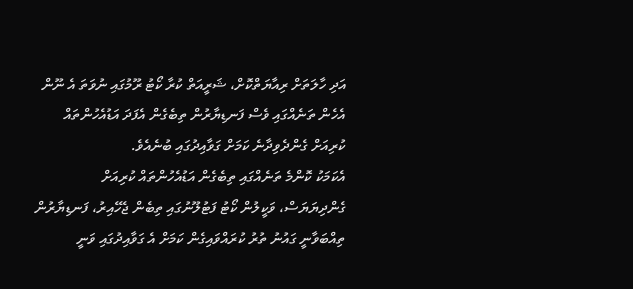އަދި ހާލަތަށް ރިއާޔަތްކޮށް، ޝަރީއަތް ކުރާ ކޯޓު ރޫމުގައި ނުވަތަ އެ ނޫން އެހެން ތަނެއްގައި ވެސް ފަނޑިޔާރުން ތިބެގެން އެފަދަ އަޑުއެހުންތައް ކުރިއަށް ގެންދެވިދާނެ ކަމަށް ގަވާއިދުގައި ބުނެއެވެ.
އެކަމަކު ކޮންމެ ތަނެއްގައި ތިބެގެން އަޑުއެހުންތައް ކުރިއަށް ގެންދިޔަޔަސް، ވަކީލުން ކޯޓު ފަޓުލޫނުގައި ތިބެން ޖެހޭއިރު، ފަނޑިޔާރުން ތިއްބަވާނީ ގައުނު ތުރު ކުރައްވައިގެން ކަމަށް އެ ގަވާއިދުގައި ވަނީ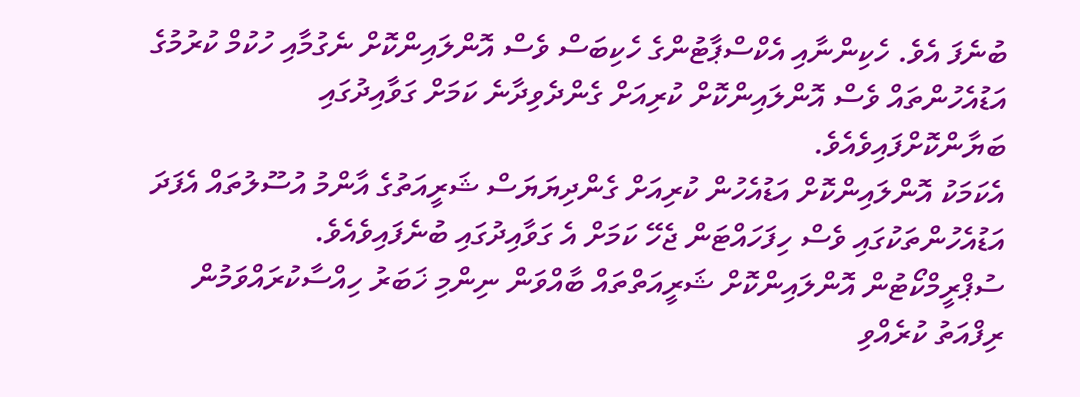ބުނެފަ އެވެ. ހެކިންނާއި އެކްސްޕާޓުންގެ ހެކިބަސް ވެސް އޮންލައިންކޮށް ނެގުމާއި ހުކުމް ކުރުމުގެ އަޑުއެހުންތައް ވެސް އޮންލައިންކޮށް ކުރިއަށް ގެންދެވިދާނެ ކަމަށް ގަވާއިދުގައި ބަޔާންކޮށްފައިވެއެވެ.
އެކަމަކު އޮންލައިންކޮށް އަޑުއެހުން ކުރިއަށް ގެންދިޔަޔަސް ޝަރީއަތުގެ އާންމު އުސޫލުތައް އެފަދަ އަޑުއެހުންތަކުގައި ވެސް ހިފަހައްޓަން ޖެހޭ ކަމަށް އެ ގަވާއިދުގައި ބުނެފައިވެއެވެ.
ސުޕްރީމްކޯޓުން އޮންލައިންކޮށް ޝަރީއަތްތައް ބާއްވަން ނިންމި ޚަބަރު ހިއްސާކުރައްވަމުން ރިފްއަތު ކުރެއްވި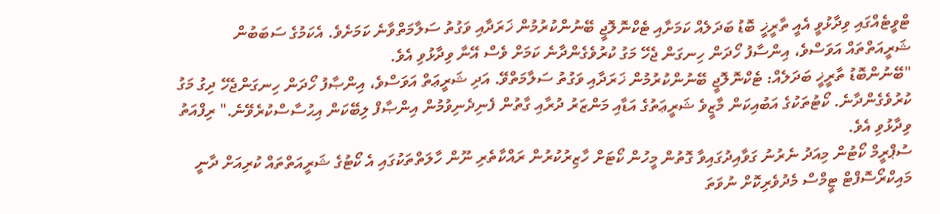ޓްވީޓެއްގައި ވިދާޅުވީ އެއީ ތާރީޚީ ބޮޑު ބަދަލެއް ކަމަށާއި ޓެކްނޮލޮޖީ ބޭނުންކުރުމުން ޚަރަދާއި ވަގުތު ސަލާމަތްވާނެ ކަމަށެވެ. އެކަމުގެ ސަބަބުން ޝަރީއަތްތައް އަވަސްވެ، އިންސާފު ހޯދަން ހިނގަން ޖެހޭ މަގު ކުރުވެގެންދާނެ ކަމަށް ވެސް އޭނާ ވިދާޅުވި އެވެ.
"ބޭނުންބޮޑު ތާރީޚީ ބަދަލެއް: ޓެކްނޮލޮޖީ ބޭނުންކުރުމުން ޚަރަދާއި ވަގުތު ސަލާމަތްވޭ. އަދި ޝަރީޢަތް އަވަސްވެ، އިންޞާފު ހޯދަން ހިނގަންޖެހޭ ދިގު މަގު ކުރުވެގެންދާނެ. ކޯޓުތަކުގެ އަބުއިކަން މާޒީވެ ޝަރީޢަތުގެ އަޑާއި މަންޒަރު ދުރާއި ގާތުން ފެނިދެނިވުމުން އިންޞާފް ލިބޭކަން އިޙުސާސްކުރެވޭނެ." ރިފްއަތު ވިދާޅުވި އެވެ.
ސުޕްރީމް ކޯޓުން މިއަދު ނެރުނު ގަވާއިދުގައިވާ ގޮތުން މީހުން ކޯޓަށް ހާޒިރުކުރުން ރައްކާތެރި ނޫން ހާލަތްތަކުގައި އެ ކޯޓުގެ ޝަރީއަތްތައް ކުރިއަށް ދާނީ މައިކްރޯސޮފްޓް ޓީމްސް މެދުވެރިކޮށް ނުވަތަ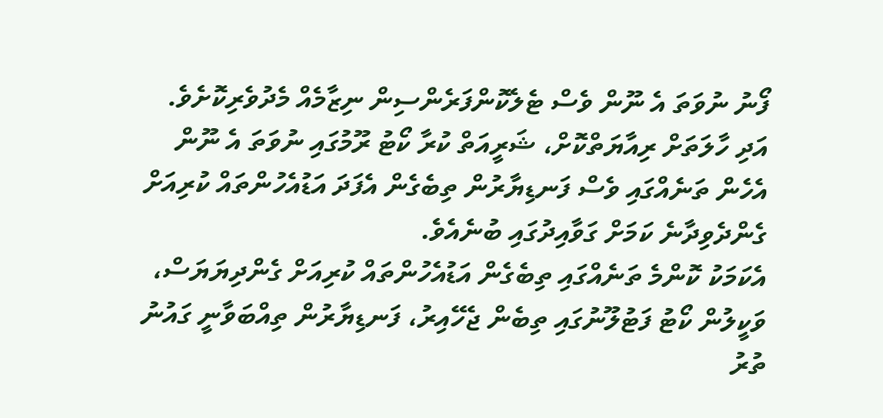ފޯނު ނުވަތަ އެ ނޫން ވެސް ޓެލެކޮންފަރެންސިން ނިޒާމެއް މެދުވެރިކޮށެވެ.
އަދި ހާލަތަށް ރިއާޔަތްކޮށް، ޝަރީއަތް ކުރާ ކޯޓު ރޫމުގައި ނުވަތަ އެ ނޫން އެހެން ތަނެއްގައި ވެސް ފަނޑިޔާރުން ތިބެގެން އެފަދަ އަޑުއެހުންތައް ކުރިއަށް ގެންދެވިދާނެ ކަމަށް ގަވާއިދުގައި ބުނެއެވެ.
އެކަމަކު ކޮންމެ ތަނެއްގައި ތިބެގެން އަޑުއެހުންތައް ކުރިއަށް ގެންދިޔަޔަސް، ވަކީލުން ކޯޓު ފަޓުލޫނުގައި ތިބެން ޖެހޭއިރު، ފަނޑިޔާރުން ތިއްބަވާނީ ގައުނު ތުރު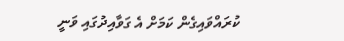ކުރައްވައިގެން ކަމަށް އެ ގަވާއިދުގައި ވަނީ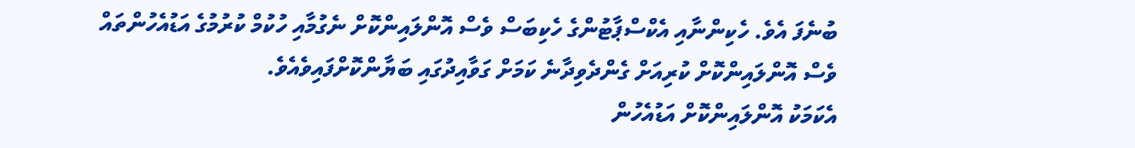ބުނެފަ އެވެ. ހެކިންނާއި އެކްސްޕާޓުންގެ ހެކިބަސް ވެސް އޮންލައިންކޮށް ނެގުމާއި ހުކުމް ކުރުމުގެ އަޑުއެހުންތައް ވެސް އޮންލައިންކޮށް ކުރިއަށް ގެންދެވިދާނެ ކަމަށް ގަވާއިދުގައި ބަޔާންކޮށްފައިވެއެވެ.
އެކަމަކު އޮންލައިންކޮށް އަޑުއެހުން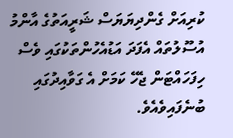ކުރިއަށް ގެންދިޔަޔަސް ޝަރީއަތުގެ އާންމު އުސޫލުތައް އެފަދަ އަޑުއެހުންތަކުގައި ވެސް ހިފަހައްޓަން ޖެހޭ ކަމަށް އެ ގަވާއިދުގައި ބުނެފައިވެއެވެ.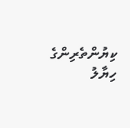ކިޔުންތެރިންގެ ހިޔާލު